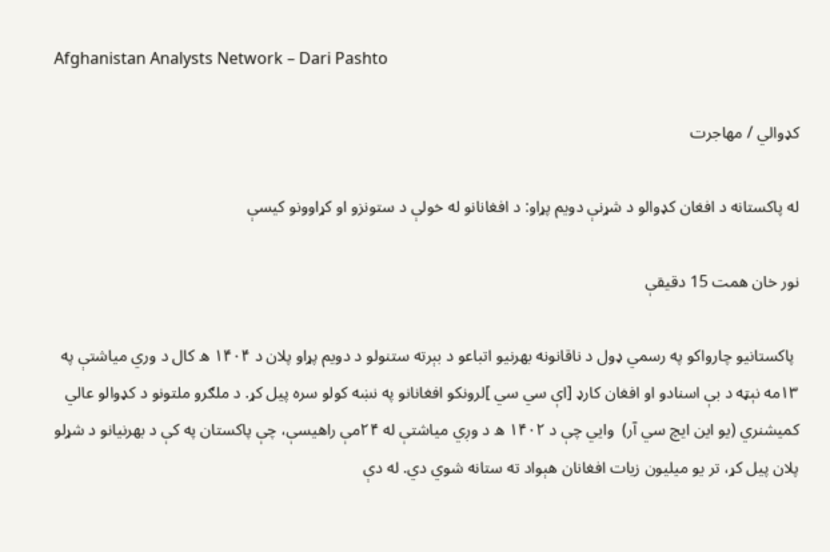Afghanistan Analysts Network – Dari Pashto

کډوالي / مهاجرت

له پاکستانه د افغان کډوالو د شړنې دویم پړاو: د افغانانو له خولې د ستونزو او کړاوونو کیسې

نور خان همت 15 دقیقې

 پاکستانيو چارواکو په رسمي ډول د ناقانونه بهرنیو اتباعو د بېرته ستنولو د دویم پړاو پلان د ۱۴۰۴ ه کال د وري میاشتې په ۱۳مه نېټه د بې اسنادو او افغان کارډ [اې سي سي ]لرونکو افغانانو په نښه کولو سره پیل کړ. د ملګرو ملتونو د کډوالو عالي کمیشنري (یو این ایچ سي آر)  وايي چې د ۱۴۰۲ ه د وږي میاشتې له ۲۴مې راهیسې، چې پاکستان په کې د بهرنیانو د شړلو پلان پیل کړ، تر یو میلیون زیات افغانان هېواد ته ستانه شوي دي. له دې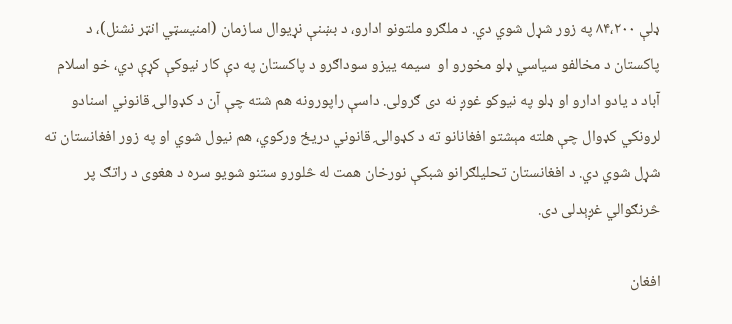ډلې ۸۴،۲۰۰ په زور شړل شوي دي. د ملګرو ملتونو ادارو، د بښنې نړیوال سازمان (امنیسټي انټر نشنل)، د پاکستان د مخالفو سیاسي ډلو مخورو او  سیمه ییزو سوداګرو د پاکستان په دې کار نیوکې کړې دي، خو اسلام آباد د یادو ادارو او ډلو په نیوکو غوږ نه دی ګرولی. داسې راپورونه هم شته چې آن د کډوالۍ قانوني اسنادو لرونکي کډوال چې هلته مېشتو افغانانو ته د کډوالۍ قانوني دریځ ورکوي، هم نیول شوي او په زور افغانستان ته شړل شوي دي. د افغانستان تحلیلګرانو شبکې نورخان همت له څلورو ستنو شویو سره د هغوی د راتګ پر څرنګوالي غږېدلی دی.

افغان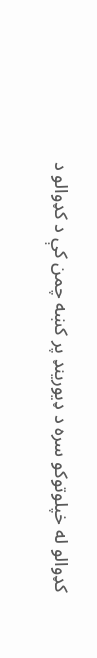کډوالو له خپلوتوکو سره د ډیورینډ پر کښه چمن کې د کډوالو د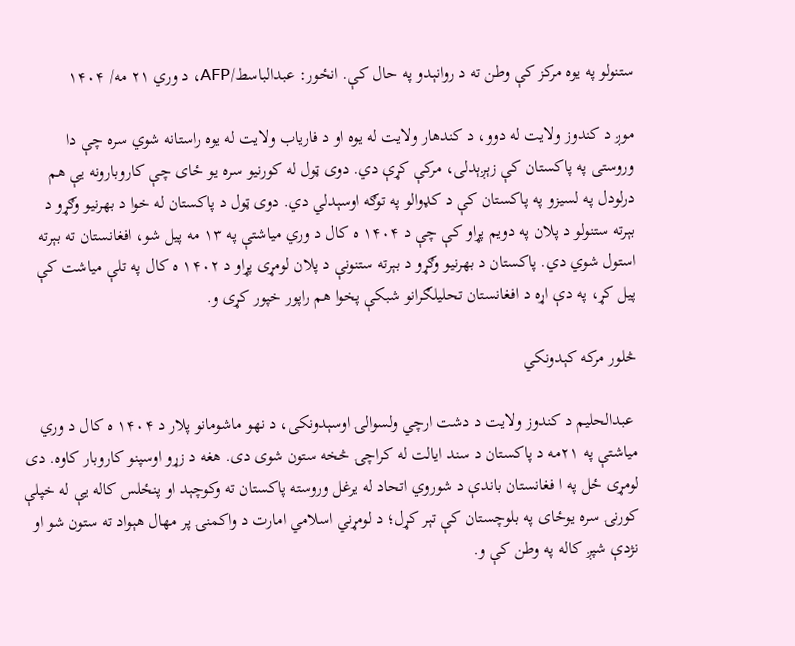ستنولو په یوه مرکز کې وطن ته د روانېدو په حال کې. انځور: عبدالباسط/AFP، د وري ۲۱ مه/ ۱۴۰۴

موږ د کندوز ولایت له دوو، د کندهار ولایت له یوه او د فاریاب ولایت له یوه راستانه شوي سره چې دا وروستی په پاکستان کې زېږېدلی، مرکې کړې دي. دوی ټول له کورنیو سره یو ځای چې کاروبارونه يې هم درلودل په لسیزو په پاکستان کې د کډوالو په توګه اوسېدلي دي. دوی ټول د پاکستان له خوا د بهرنیو وګړو د بېرته ستنولو د پلان په دویم پړاو کې چې د ۱۴۰۴ ه کال د وري میاشتې په ۱۳ مه پیل شو، افغانستان ته بېرته استول شوي دي. پاکستان د بهرنیو وګړو د بېرته ستنونې د پلان لومړی پړاو د ۱۴۰۲ ه کال په تلې میاشت کې پیل کړ، په دې اړه د افغانستان تحلیلګرانو شبکې پخوا هم راپور خپور کړی و.

څلور مرکه کېدونکي

 عبدالحلیم د کندوز ولایت د دشت ارچي ولسوالۍ اوسېدونکی، د نهو ماشومانو پلار د ۱۴۰۴ ه کال د وري میاشتې په ۲۱مه د پاکستان د سند ایالت له کراچۍ څخه ستون شوی دی. هغه د زړو اوسپنو کاروبار کاوه. دی لومړی ځل په ا فغانستان باندې د شوروي اتحاد له یرغل وروسته پاکستان ته وکوچېد او پنځلس کاله یې له خپلې کورنۍ سره یوځای په بلوچستان کې تېر کړل؛ د لومړني اسلامي امارت د واکمنۍ پر مهال هېواد ته ستون شو او نژدې شپږ کاله په وطن کې و.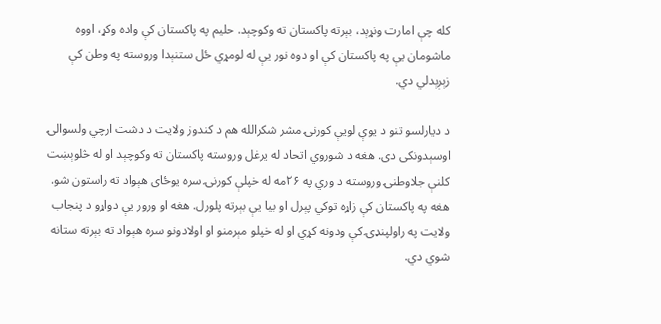کله چې امارت ونړېد، بېرته پاکستان ته وکوچېد. حلیم په پاکستان کې واده وکړ، اووه ماشومان يې په پاکستان کې او دوه نور یې له لومړي ځل ستنېدا وروسته په وطن کې زېږېدلي دي.

د دیارلسو تنو د یوې لویې کورنۍ مشر شکرالله هم د کندوز ولایت د دشت ارچي ولسوالۍ اوسېدونکی دی. هغه د شوروي اتحاد له یرغل وروسته پاکستان ته وکوچېد او له څلوېښت کلنې جلاوطنۍ وروسته د وري په ۲۶مه له خپلې کورنۍ سره یوځای هېواد ته راستون شو. هغه په پاکستان کې زاړه توکي پېرل او بیا یې بېرته پلورل. هغه او ورور یې دواړو د پنجاب ولایت په راولپنډۍ کې ودونه کړي او له خپلو مېرمنو او اولادونو سره هېواد ته بېرته ستانه شوي دي.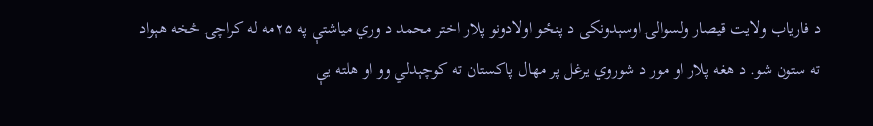د فاریاب ولایت قیصار ولسوالۍ اوسېدونکی د پنځو اولادونو پلار اختر محمد د وري میاشتې په ۲۵مه له کراچۍ څخه هېواد ته ستون شو. د هغه پلار او مور د شوروي یرغل پر مهال پاکستان ته کوچېدلي وو او هلته یې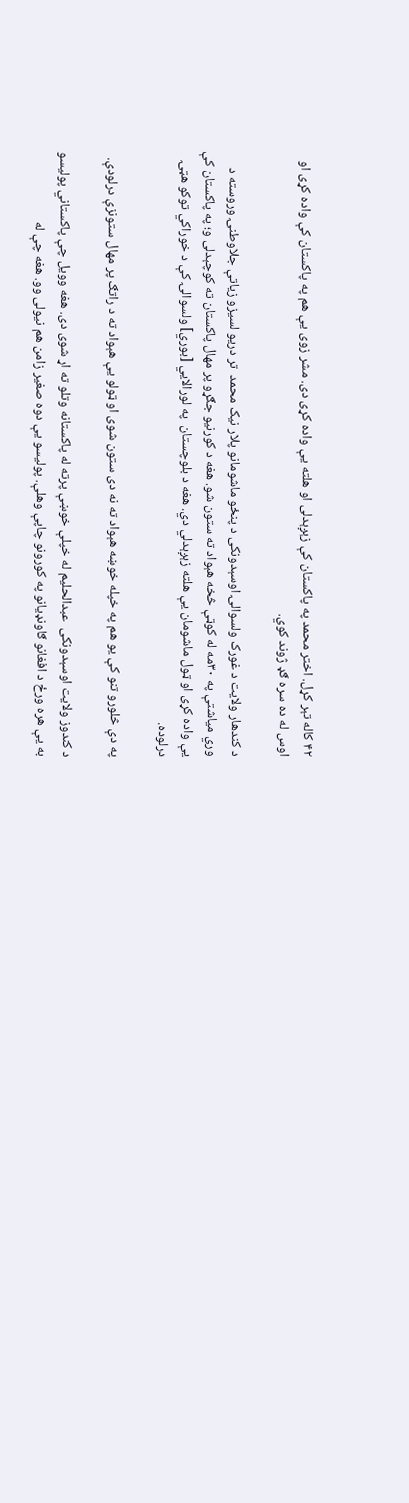۴۲ کاله تېر کړل. اختر محمد په پاکستان کې زېږېدلی او هلته یې واده کړی دی. مشر زوی یې هم په پاکستان کې واده کړی او اوس له ده سره ګډ ژوند کوي.

د کندهار ولایت د غورک ولسوالۍ اوسېدونکی د پنځو ماشومانو پلار نیک محمد  تر دریو لسیزو زیاتې جلاوطنۍ وروسته د وري میاشتې په ۳۰مه له کوټې څخه هېواد ته ستون شو. هغه د کورنیو جګړو پر مهال پاکستان ته کوچېدلی و؛ په پاکستان کې یې واده کړی او ټول ماشومان يې هلته زېږېدلي دي. هغه د بلوچستان  په لورالایي [بوري] ولسوالۍ کې د خوراکي توکو هټۍ درلوده.

په دې څلورو تنو کې یو هم په خپله خوښه هېواد ته نه دی ستون شوی او ټولو يې هېواد ته د راتګ پر مهال ستونزې درلودې.

د کندوز ولایت اوسېدونکی  عبدالحلیم له خپلې خوښې پرته له پاکستانه وتلو ته اړ شوی دی. هغه وویل چې پاکستاني پولیسو به يې هره ورځ د افغانو ګاونډیانو په کورونو چاپې وهلې. پولیسو یې دوه صغیر زامن هم نیولی وو. هغه چې له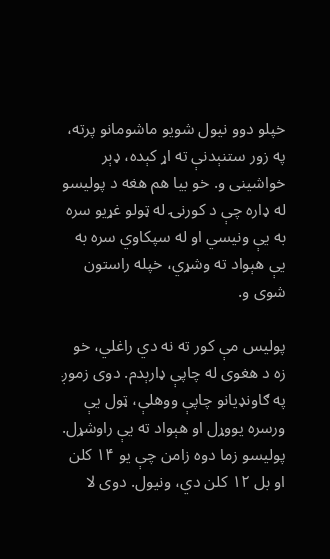خپلو دوو نیول شویو ماشومانو پرته، په زور ستنېدنې ته اړ کېده، ډېر خواشینی و. خو بیا هم هغه د پولیسو له ډاره چې د کورنۍ له ټولو غړيو سره به یې ونیسي او له سپکاوي سره به یې هېواد ته وشړي، خپله راستون شوی و.

پولیس مې کور ته نه دي راغلي، خو زه د هغوی له چاپې ډارېدم. دوی زموږ په ګاونډیانو چاپې ووهلې، ټول یې ورسره یووړل او هېواد ته یې راوشړل. پولیسو زما دوه زامن چې یو ۱۴ کلن او بل ۱۲ کلن دي، ونیول. دوی لا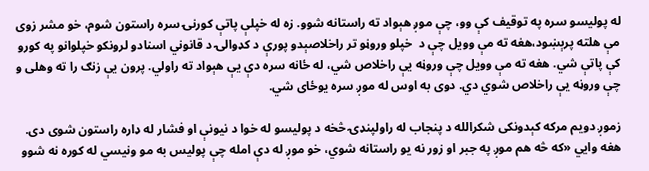له پولیسو سره په توقیف کې وو، چې موږ هېواد ته راستانه شوو. زه له خپلې پاتې کورنۍ سره راستون شوم، خو مشر زوی مې هلته پرېښود،هغه ته مې وویل چې د  خپلو وروڼو تر راخلاصېدو پورې د کډوالۍ د قانوني اسنادو لرونکو خپلوانو په کورو کې پاتې شي. هغه ته مې وویل چې وروڼه یې راخلاص شي، له ځانه سره دې یې هېواد ته راولي. پرون یې زنګ را ته وهلی و چې وروڼه یې راخلاص شوي دي. دوی به اوس له موږ سره یوځای شي.

زموږ دویم مرکه کېدونکی شکرالله د پنجاب له راولپنډۍ څخه د پولیسو له خوا د نیونې او فشار له ډاره راستون شوی دی. هغه وايي «که څه هم موږ په جبر او زور نه یو راستانه شوي، خو موږ له دې امله چې پولیس به مو ونیسي له کوره نه شوو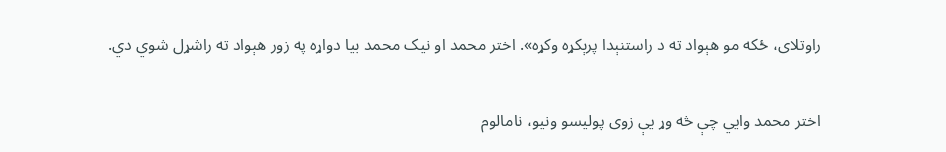راوتلای، ځکه مو هېواد ته د راستنېدا پرېکړه وکړه». اختر محمد او نیک محمد بیا دواړه په زور هېواد ته راشړل شوي دي.

اختر محمد وايي چې څه وړ یې زوی پولیسو ونیو، نامالوم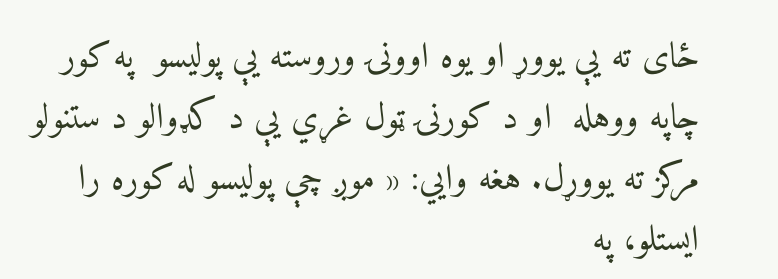ځای ته یې یووړ او یوه اوونۍ وروسته یې پولیسو  په کور چاپه ووهله  او د کورنۍ ټول غړي یې د کډوالو د ستنولو مرکز ته یووړل. هغه وايي: « موږ چې پولیسو له کوره را ایستلو، په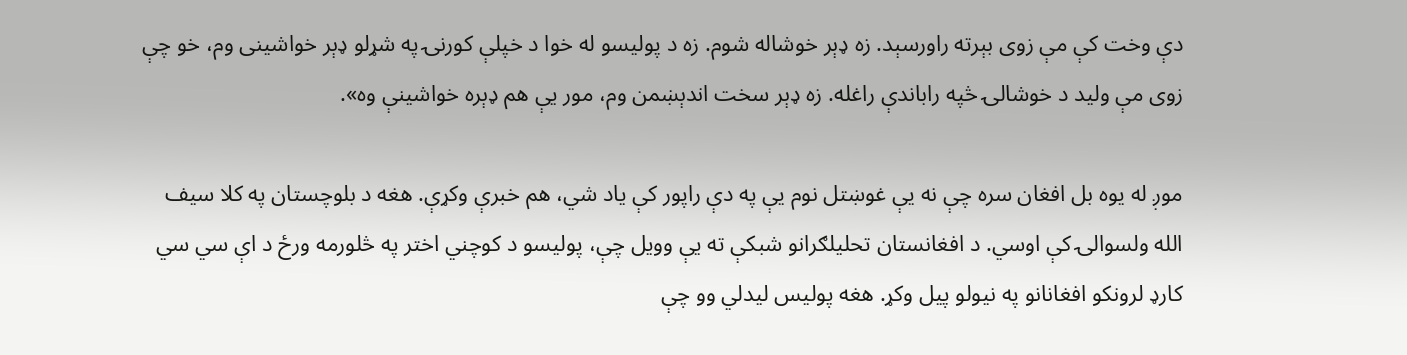دې وخت کې مې زوی بېرته راورسېد. زه ډېر خوشاله شوم. زه د پولیسو له خوا د خپلې کورنۍ په شړلو ډېر خواشینی وم، خو چې زوی مې ولید د خوشالۍ څپه راباندې راغله. زه ډېر سخت اندېښمن وم، مور یې هم ډېره خواشینې وه».

موږ له یوه بل افغان سره چې نه يې غوښتل نوم یې په دې راپور کې یاد شي، هم خبرې وکړې. هغه د بلوچستان په کلا سیف الله ولسوالۍ کې اوسي. د افغانستان تحلیلګرانو شبکې ته یې وویل چې، پولیسو د کوچني اختر په څلورمه ورځ د اې سي سي کارډ لرونکو افغانانو په نیولو پیل وکړ. هغه پولیس لیدلي وو چې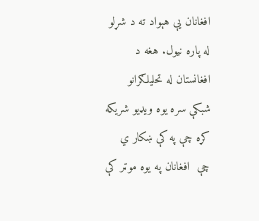افغانان یې هېواد ته د شړلو له پاره نیول. هغه د افغانستان له تحلیلګرانو شبکې سره یوه ویډیو شریکه کړه چې په کې ښکار ي چې  افغانان په یوه موټر کې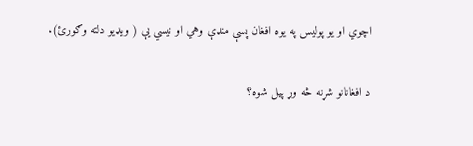اچوي او یو پولیس په یوه افغان پسې منډې وهي او نیسي یې ( ویډیو دلته وګورئ).

د افغانانو شړنه څه وړ پیل شوه؟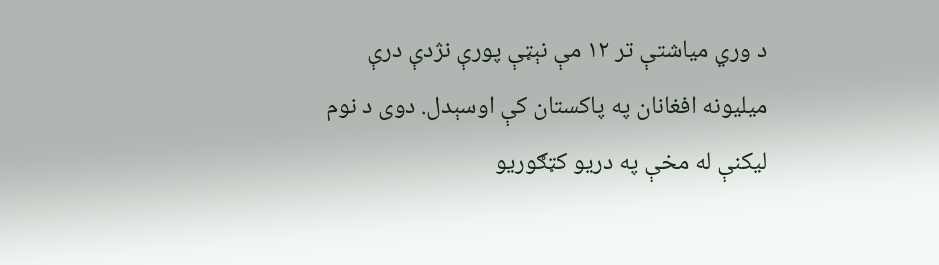د وري میاشتې تر ۱۲ مې نېټې پورې نژدې درې میلیونه افغانان په پاکستان کې اوسېدل. دوی د نوم لیکنې له مخې په دریو کټګوریو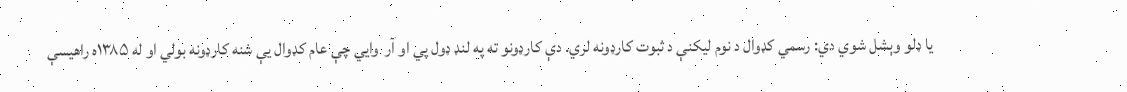یا ډلو وېشل شوي دي: رسمي کډوال د نوم لیکنې د ثبوت کارډونه لري. دې کارډونو ته په لنډ ډول پي او آر  وايي چې عام کډوال يې شنه کارډونه بولي او له ۱۳۸۵ه راهیسې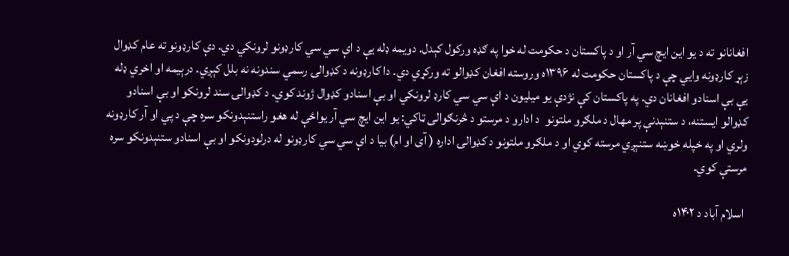افغانانو ته د یو این ایچ سي آر او د پاکستان د حکومت له خوا په ګډه ورکول کېدل. دویمه ډله یې د اې سي سي کارډونو لرونکي دي. دې کارډونو ته عام کډوال زېړ کارډونه وايي چې د پاکستان حکومت له ۱۳۹۶ه وروسته افغان کډوالو ته ورکړي دي. دا کارډونه د کډوالۍ رسمي سندونه نه بلل کېږي. درېیمه او اخري ډله يې بې اسنادو افغانان دي. په پاکستان کې نژدې یو میلیون د اې سي سي کارډ لرونکي او بې اسنادو کډوال ژوند کوي. د کډوالۍ سند لرونکو او بې اسنادو  کډوالو ایستنه، د ستنېدنې پر مهال د ملګرو ملتونو  د ادارو د مرستو د څرنګوالی ټاکي: یو این ایچ سي آر یواځې له هغو راستنېدونکو سره چې د پي او آر کارډونه ولري او په خپله خوښه ستنېږي مرسته کوي او د ملګرو ملتونو د کډوالۍ اداره ( آی او ام) بیا د اې سي سي کارډونو له درلودونکو او بې اسنادو ستنېدونکو سره مرستې کوي.

 اسلام آباد د ۱۴۰۲ه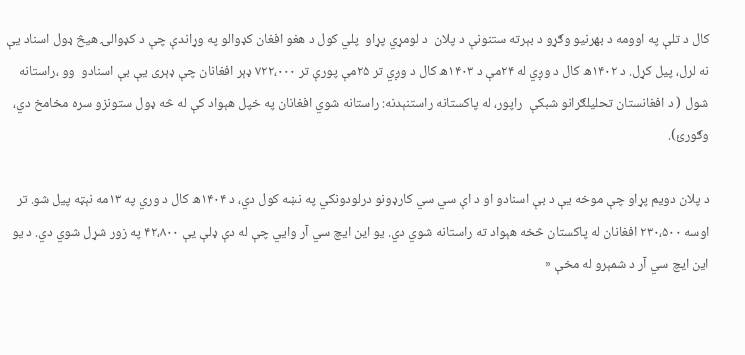کال د تلې په اوومه د بهرنیو وګړو د بېرته ستنونې د پلان  د لومړي پړاو  پلي کول د هغو افغان کډوالو په وړاندې چې د کډوالۍ هیڅ ډول اسناد یې نه لرل، پیل کړل. د ۱۴۰۲ه کال د وږي له ۲۴مې د ۱۴۰۳ه کال د وږي تر ۲۵مې پورې تر ۷۲۲،۰۰۰ ډېر افغانان چې ډېری یې بې اسنادو  وو ،راستانه شول ( د افغانستان تحلیلګرانو شبکې  راپور، له پاکستانه راستنېدنه: راستانه شوي افغانان په خپل هېواد کې له څه ډول ستونزو سره مخامخ دي، وګورئ).

د پلان دویم پړاو چې موخه یې د بې اسنادو او د اې سي سي کارډونو درلودونکي په نښه کول دي، د ۱۴۰۴ه کال د وري په ۱۳مه نېټه پیل شو. تر اوسه ۲۳۰،۵۰۰ افغانان له پاکستان څخه هېواد ته راستانه شوي دي. یو این ایچ سي آر وايي چې له دې ډلې یې ۴۲،۸۰۰ په زور شړل شوي دي. د یو این ایچ سي آر د شمېرو له مخې «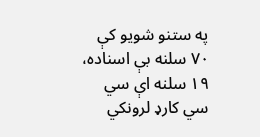په ستنو شویو کې ۷۰ سلنه بې اسناده، ۱۹ سلنه اې سي سي کارډ لرونکي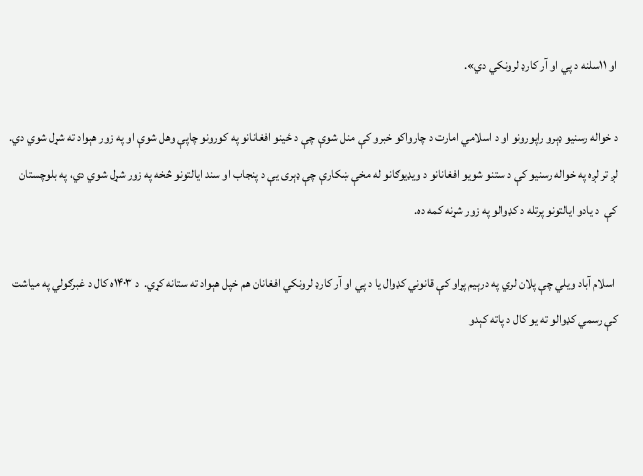او ۱۱سلنه د پي او آر کارډ لرونکي دي».

د خواله رسنیو ډېرو راپورونو او د اسلامي امارت د چارواکو خبرو کې منل شوې چې د ځینو افغانانو په کورونو چاپې وهل شوې او په زور هېواد ته شړل شوي دي. لږ تر لږه په خواله رسنیو کې د ستنو شویو افغانانو د ویډیوګانو له مخې ښکارې چې ډېری يې د پنجاب او سند ایالتونو څخه په زور شړل شوي دي، په بلوچستان کې  د یادو ایالتونو پرتله د کډوالو په زور شړنه کمه ده.

 اسلام آباد ویلي چې پلان لري په درېیم پړاو کې قانوني کډوال یا د پي او آر کارډ لرونکي افغانان هم خپل هېواد ته ستانه کړي.  د ۱۴۰۳ه کال د غبرګولي په میاشت کې رسمي کډوالو ته یو کال د پاته کېدو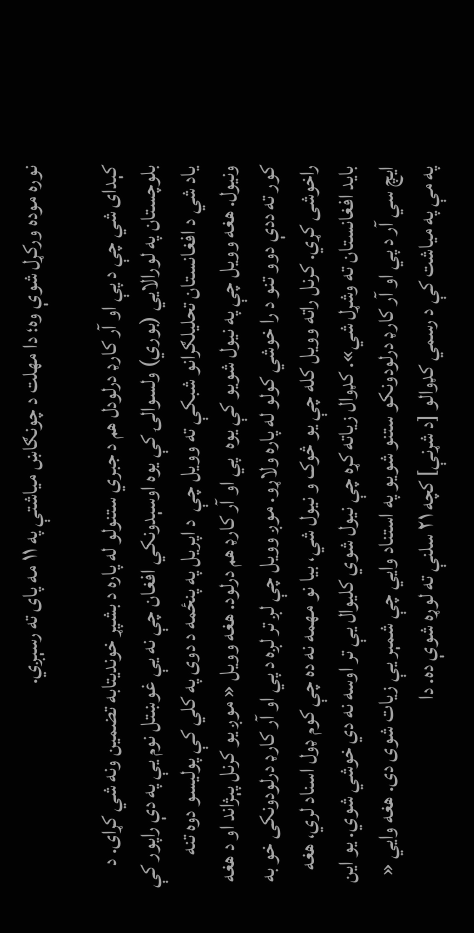نوره موده ورکړل شوې وه؛ دا مهلت د چونګاښ میاشتې په ۱۱ مه پای ته رسېږي.

کېدای شي چې د پې او آر کارډ درلودل هم د جبري ستنولو له پاره د بشپړ خوندیتابه تضمین ونه شي کړای. د بلوچستان په لورالایي (بوري) ولسوالۍ کې یوه اوسېدونکي افغان چې نه یې غوښتل نوم یې په دې راپور کې یاد شي د افغانستان تحلیلګرانو شبکې ته وویل چې  د اپریل په پنځمه د دوی په کلي کې پولیسو دوه تنه ونیول. هغه وویل چې په نیول شویو کې یوه  پي او آر کارډ هم درلود. هغه وویل « موږ یو کرنل پېژاند او د هغه کور ته ددې دوو تنو د را خوشي کولو له پاره ولاړو. موږ وویل چې لږ تر لږه د پي او آر کارډ درلودونکی خو به راخوشی کړي. کرنل راته وویل کله چې یو څوک و نیول شي، بیا نو مهمه نه ده چې کوم ډول اسناد لري، هغه باید افغانستان ته وشړل شي». کډوال زیاته کړه چې نیول شوي کلیوال یې تر اوسه نه دي خوشي شوي. یو این ایچ سي آر د پي او آر کارډ درلودونکو ستنو شویو په استناد وايي چې شمېر یې زیات شوی دی. هغه وایي « په مې په میاشت کې د رسمي کډوالو [د شړنې] کچه ۲۱ سلنې ته لوړه شوې ده. دا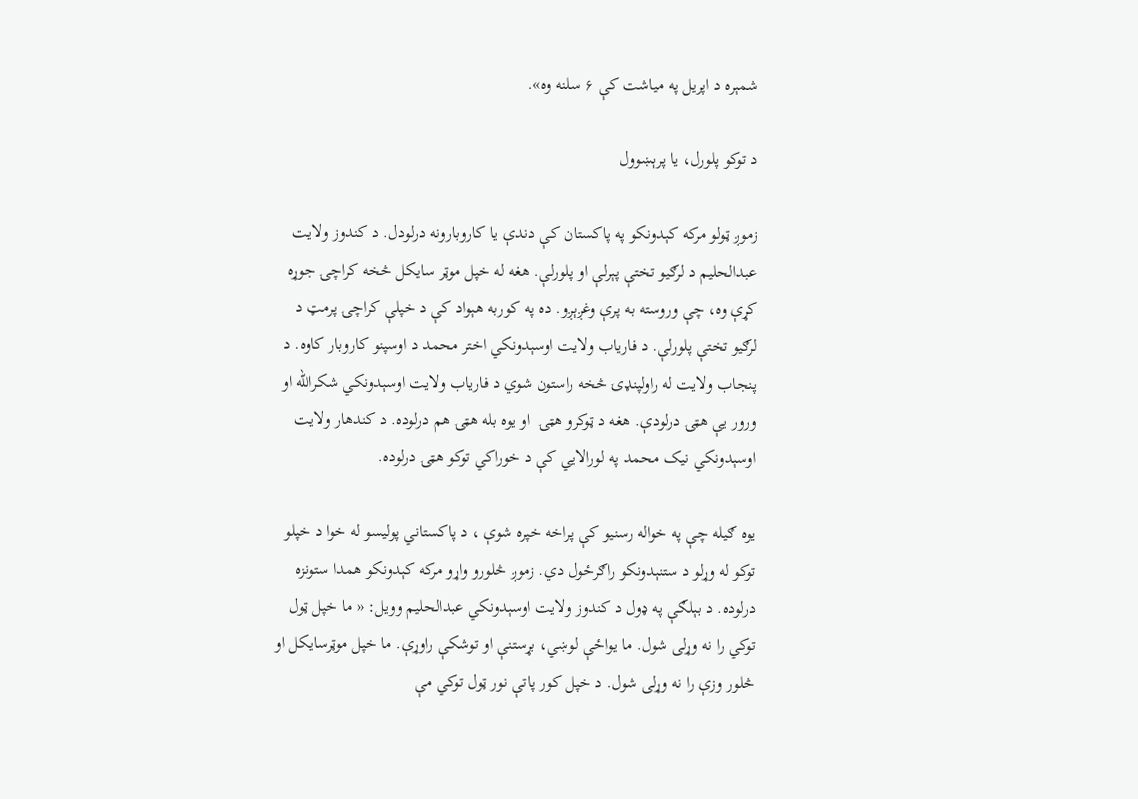شمېره د اپریل په میاشت کې ۶ سلنه وه».

د توکو پلورل، یا پرېښوول

زموږ ټولو مرکه کېدونکو په پاکستان کې دندې یا کاروبارونه درلودل. د کندوز ولایت عبدالحلیم د لرګيو تختې پېرلې او پلورلې. هغه له خپل موټر سایکل څخه کراچۍ جوړه کړې وه، چې وروسته به پرې وغږېږو. ده په کوربه هېواد کې د خپلې کراچۍ پرمټ د لرګيو تختې پلورلې. د فاریاب ولایت اوسېدونکي اختر محمد د اوسپنو کاروبار کاوه. د پنجاب ولایت له راولپنډۍ څخه راستون شوي د فاریاب ولایت اوسېدونکي شکرالله او ورور یې هټۍ درلودې. هغه د ټوکرو هټۍ  او یوه بله هټۍ هم درلوده. د کندهار ولایت اوسېدونکي نیک محمد په لورالايي کې د خوراکي توکو هټۍ درلوده.

یوه ګيله چې په خواله رسنیو کې پراخه خپره شوې ، د پاکستاني پولیسو له خوا د خپلو توکو له وړلو د ستنېدونکو راګرځول دي. زموږ څلورو واړو مرکه کېدونکو همدا ستونزه درلوده. د بېلګې په ډول د کندوز ولایت اوسېدونکي عبدالحلیم وویل: « ما خپل ټول توکي را نه وړلی شول. ما یواځې لوښي، بړستنې او توشکې راوړې. ما خپل موټرسایکل او څلور وزې را نه وړلی شول. د خپل کور پاتې نور ټول توکي مې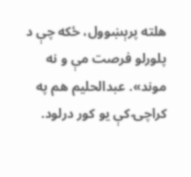هلته پرېښوول، ځکه چې د پلورلو فرصت مې و نه موند». عبدالحلیم هم په کراچۍ کې یو کور درلود.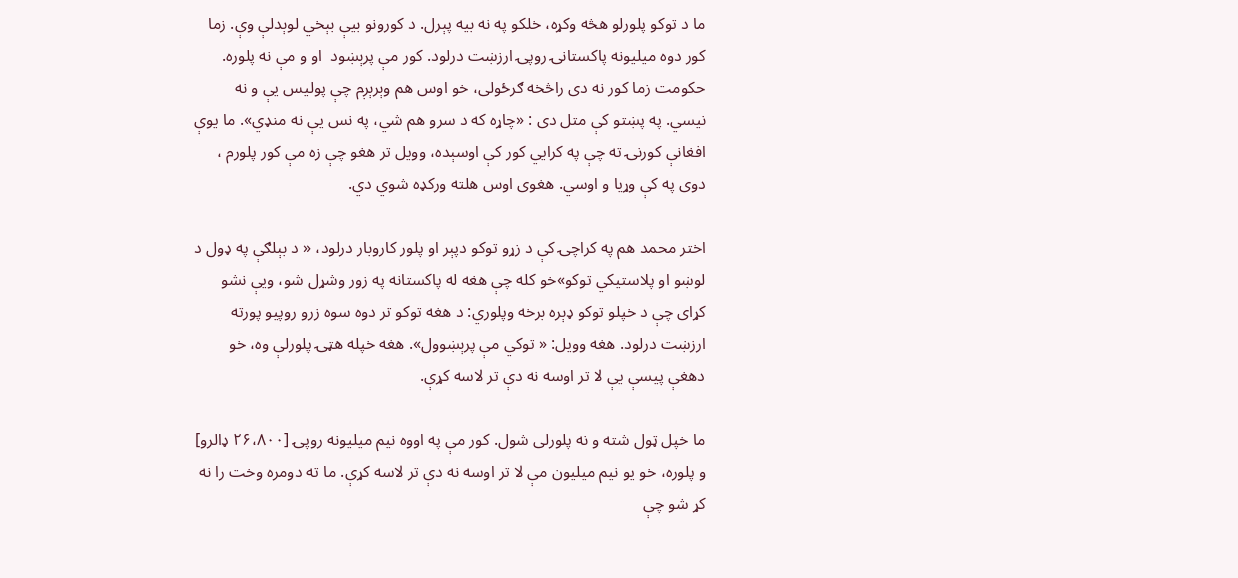ما د توکو پلورلو هڅه وکړه، خلکو په نه بیه پېرل. د کورونو بیې بېخي لوېدلې وې. زما کور دوه میلیونه پاکستانۍ روپۍ ارزښت درلود. کور مې پرېښود  او و مې نه پلوره. حکومت زما کور نه دی راڅخه ګرځولی، خو اوس هم وېرېږم چې پولیس یې و نه نیسي. په پښتو کې متل دی : «چاړه که د سرو هم شي، په نس یې نه منډي». ما یوې افغانې کورنۍ ته چې په کرایي کور کې اوسېده، وویل تر هغو چې زه مې کور پلورم ، دوی په کې وړیا و اوسي. هغوی اوس هلته ورکډه شوي دي.

اختر محمد هم په کراچۍ کې د زړو توکو دپېر او پلور کاروبار درلود، « د بېلګې په ډول د لوښو او پلاستیکي توکو»خو کله چې هغه له پاکستانه په زور وشړل شو، ويې نشو کړای چې د خپلو توکو ډېره برخه وپلوري: د هغه توکو تر دوه سوه زرو روپیو پورته ارزښت درلود. هغه وویل: « توکي مې پرېښوول». هغه خپله هټۍ پلورلې وه، خو  دهغې پیسې یې لا تر اوسه نه دې تر لاسه کړې.

ما خپل ټول شته و نه پلورلی شول. کور مې په اووه نیم میلیونه روپۍ [۲۶،۸۰۰ ډالرو] و پلوره، خو یو نیم میلیون مې لا تر اوسه نه دې تر لاسه کړې. ما ته دومره وخت را نه کړ شو چې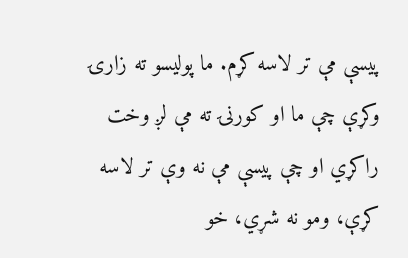پیسې مې تر لاسه کړم. ما پولیسو ته زارۍ وکړې چې ما او کورنۍ ته مې لږ وخت راکړي او چې پیسې مې نه وې تر لاسه کړې، ومو نه شړي، خو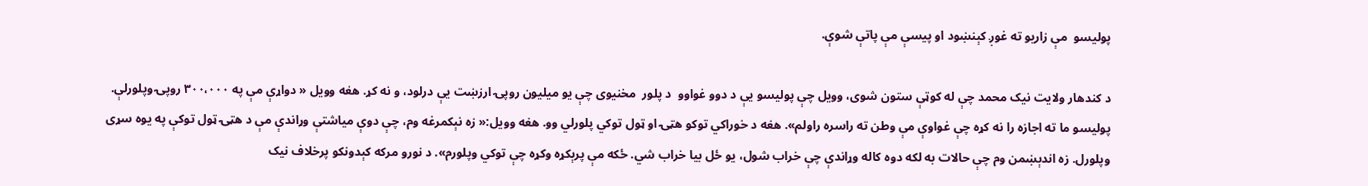پولیسو  مې زاریو ته غوږ کېنښود او پیسې مې پاتې شوې.

د کندهار ولایت نیک محمد چې له کوټې ستون شوی، وویل چې پولیسو یې د دوو غواوو  د پلور  مخنیوی چې یو میلیون روپۍ ارزښت یې درلود، و نه کړ. هغه وویل « دواړې مې په ۳۰۰،۰۰۰ روپۍ وپلورلې. پولیسو ما ته اجازه را نه کړه چې غواوې مې وطن ته راسره راولم». هغه د خوراکي توکو هټۍ او ټول توکي پلورلي وو. هغه وویل:« زه نېکمرغه وم، چې دوې میاشتې وړاندې مې د هټۍ ټول توکې په یوه سړی وپلورل. زه اندېښمن وم چې حالات به لکه دوه کاله وړاندې چې خراب شول، یو ځل بیا خراب شي. ځکه مې پرېکړه وکړه چې توکي وپلورم». د نورو مرکه کېدونکو پرخلاف نیک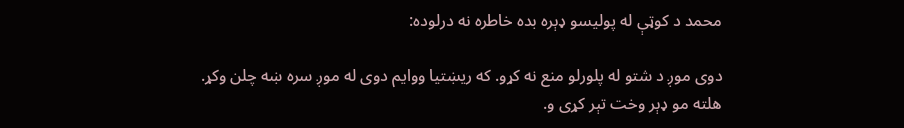محمد د کوټې له پولیسو ډېره بده خاطره نه درلوده:

دوی موږ د شتو له پلورلو منع نه کړو. که ریښتیا ووایم دوی له موږ سره ښه چلن وکړ.  هلته مو ډېر وخت تېر کړی و.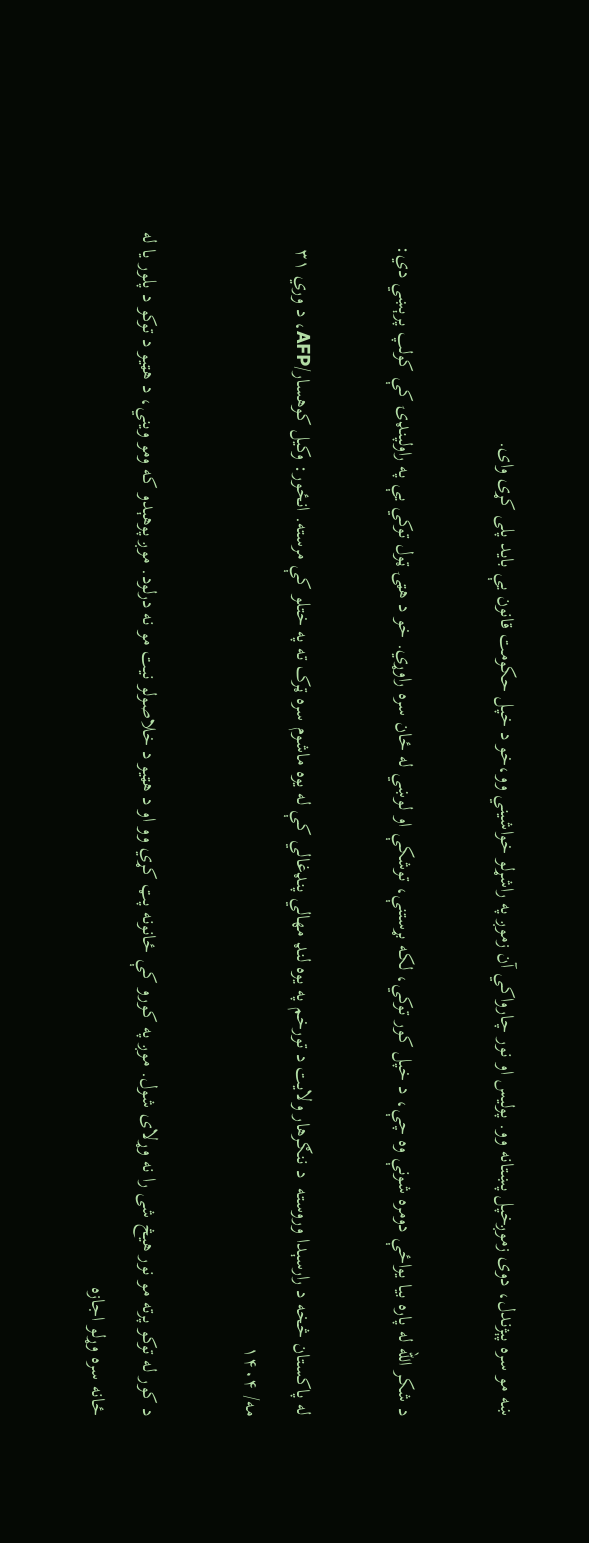ښه مو سره پېژندل، دوی زموږخپل پښتانه وو. پولیس او نور چارواکي آن زموږ په راشړلو خواشیني وو،خو د خپل حکومت قانون یې باید پلی کړی وای.

د شکر الله له پاره بیا یواځې دومره شونې وه چې، د خپل کور توکي، لکه بړستنې، توشکې او لوښي له ځان سره راوړي. خو د هټۍ ټول توکي یې په راولپنډۍ کې کولپ پرېښي دي:

له پاکستان څخه د رارسېدا وروسته  د ننګرهار ولایت د تورخم په یوه لنډ مهالي پنډغالي کې له یوه ماشوم سره ټرک ته په ختلو کې مرسته. انځور: وکیل کوهسار/AFP، د وري ۳۱ مه/ ۱۴۰۴

د کور له توکو پرته مو نور هيڅ شی را نه وړلای شول. موږ په کورو کې ځانونه پټ کړي وو او د هټیو د خلاصولو نیت مو نه درلود. موږ پوهېدو که ومو ویني، د هټیو د توکو د پلور یا له ځانه سره وړلو اجازه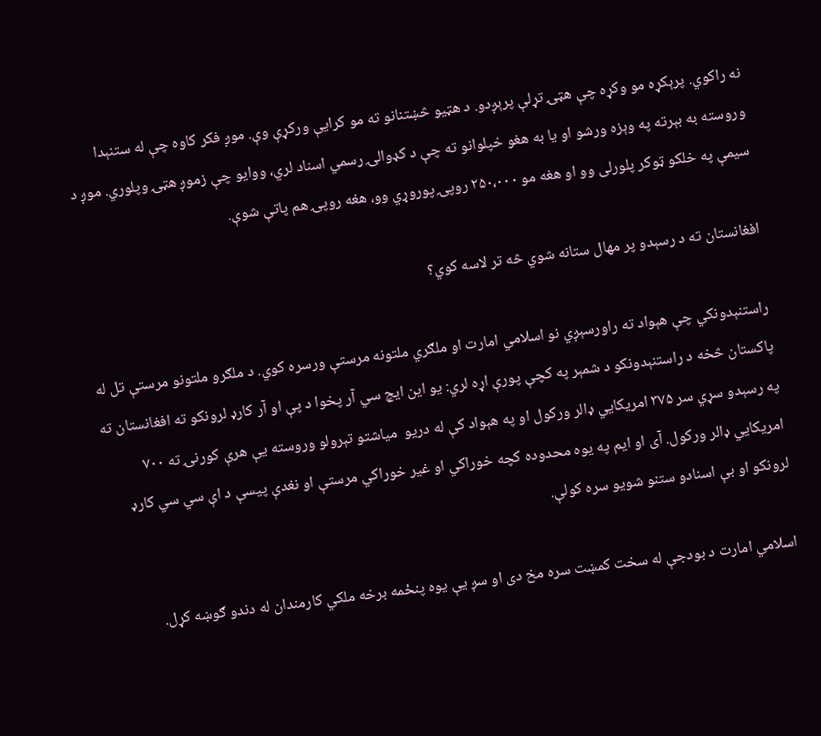نه راکوي. پرېکړه مو وکړه چې هټۍ تړلې پرېږدو. د هټیو څښتنانو ته مو کرایې ورکړې وې. موږ فکر کاوه چې له ستنېدا وروسته به بېرته په وېزه ورشو او یا به هغو خپلوانو ته چې د کډوالۍ رسمي اسناد لري، ووایو چې زموږ هټۍ وپلوري. موږ د سیمې په خلکو ټوکر پلورلی وو او هغه مو ۲۵۰،۰۰۰ روپۍ پوروړي وو، هغه روپۍ هم پاتې شوې.

افغانستان ته د رسېدو پر مهال ستانه شوي څه تر لاسه کوي؟

راستنېدونکي چې هېواد ته راورسېږي نو اسلامي امارت او ملګري ملتونه مرستې ورسره کوي. د ملګرو ملتونو مرستې تل له پاکستان څخه د راستنېدونکو د شمېر په کچې پورې اړه لري: یو این ایچ سي آر پخوا د پې او آر کارډ لرونکو ته افغانستان ته په رسېدو سړي سر ۳۷۵ امریکايي ډالر ورکول او په هېواد کې له دریو  میاشتو تېرولو وروسته يې هرې کورنۍ ته ۷۰۰ امریکايي ډالر ورکول. آی او ایم په یوه محدوده کچه خوراکي او غیر خوراکي مرستې او نغدې پیسې د اې سي سي کارډ لرونکو او بې اسنادو ستنو شویو سره کولې.

اسلامي امارت د بودجې له سخت کمښت سره مخ دی او سږ یې یوه پنځمه برخه ملکي کارمندان له دندو ګوښه کړل.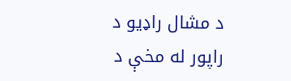د مشال راډیو د راپور له مخې د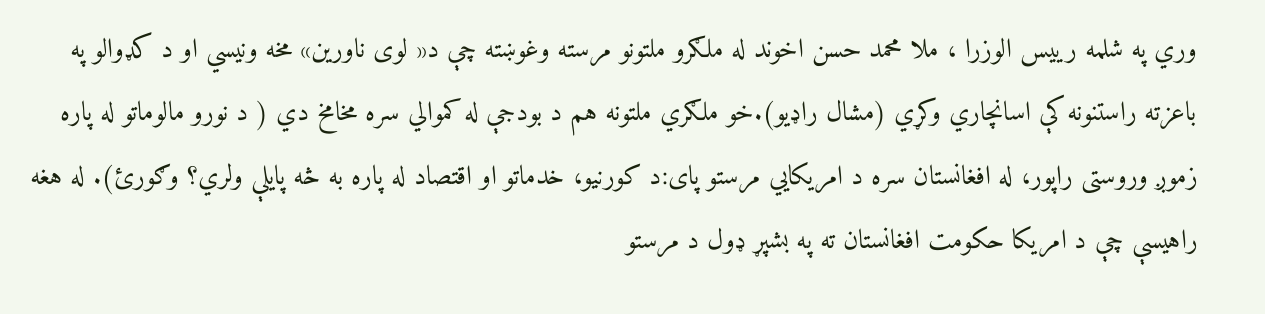وري په شلمه رییس الوزرا ، ملا محمد حسن اخوند له ملګرو ملتونو مرسته وغوښته چې د« لوی ناورین» مخه ونیسي او د کډوالو په باعزته راستنونه کې اسانچاري وکړي (مشال راډیو).خو ملګري ملتونه هم د بودجې له کموالي سره مخامخ دي ( د نورو مالوماتو له پاره زموږ وروستی راپور، له افغانستان سره د امریکايي مرستو پای:د کورنیو، خدماتو او اقتصاد له پاره به څه پایلې ولري؟ وګورئ). له هغه راهیسې چې د امریکا حکومت افغانستان ته په بشپړ ډول د مرستو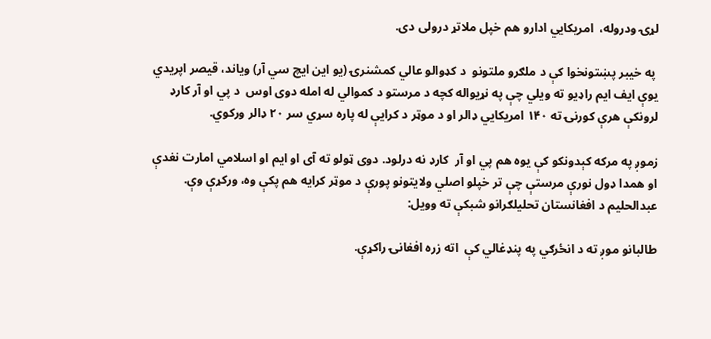لړۍ ودروله،  امریکایي ادارو هم خپل ملاتړ درولی دی.

 په خیبر پښتونخوا کې د ملګرو ملتونو  د کډوالو عالي کمشنرۍ (یو این ایچ سي آر) ویاند، قیصر اپریدي یوې ایف ایم راډیو ته ویلي چې په نړیواله کچه د مرستو د کموالي له امله دوی اوس  د پي او آر کارډ لرونکې هرې کورنۍ ته ۱۴۰ امریکايي ډالر او د موټر د کرایې له پاره سړي سر ۲۰ ډالر ورکوي.

زموږ په مرکه کېدونکو کې یوه هم پي او آر  کارډ نه درلود. دوی ټولو ته آی او ایم او اسلامي امارت نغدې او همدا ډول نورې مرستې چې تر خپلو اصلي ولایتونو پورې د موټر کرایه هم پکې وه، ورکړې وې. عبدالحلیم د افغانستان تحلیلګرانو شبکې ته وویل:

طالبانو موږ ته د انځرګي په پنډغالي کې  اته زره افغانۍ راکړې.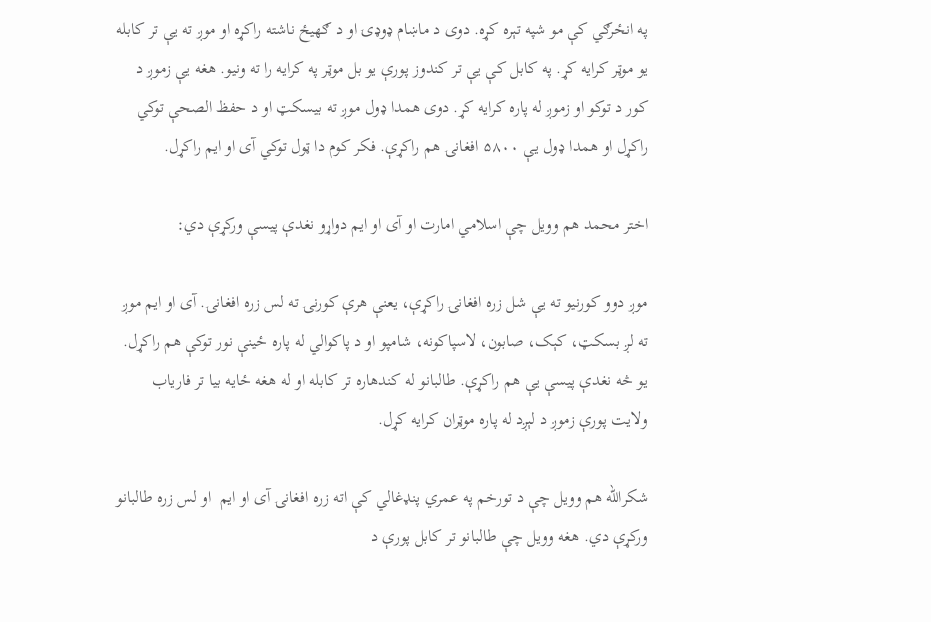په انځرګي کې مو شپه تېره کړه. دوی د ماښام ډوډۍ او د ګهیځ ناشته راکړه او موږ ته یې تر کابله یو موټر کرایه کړ. په کابل کې یې تر کندوز پورې یو بل موټر په کرایه را ته ونیو. هغه یې زموږ د کور د توکو او زموږ له پاره کرایه کړ. دوی همدا ډول موږ ته بیسکټ او د حفظ الصحې توکي راکړل او همدا ډول يې ۵۸۰۰ افغانۍ هم راکړې. فکر کوم دا ټول توکي آی او ایم راکړل.

اختر محمد هم وویل چې اسلامي امارت او آی او ایم دواړو نغدې پیسې ورکړې دي:

موږ دوو کورنیو ته یې شل زره افغانۍ راکړې، یعنې هرې کورنۍ ته لس زره افغانۍ. آی او ایم موږ ته لږ بسکټ، کېک، صابون، لاسپاکونه، شامپو او د پاکوالي له پاره ځینې نور توکې هم راکړل. یو څه نغدې پیسې یې هم راکړې. طالبانو له کندهاره تر کابله او له هغه ځایه بیا تر فاریاب ولایت پورې زموږ د لېږد له پاره موټران کرایه کړل.

شکرالله هم وویل چې د تورخم په عمري پنډغالي کې اته زره افغانۍ آی او ایم  او لس زره طالبانو ورکړې دي. هغه وویل چې طالبانو تر کابل پورې د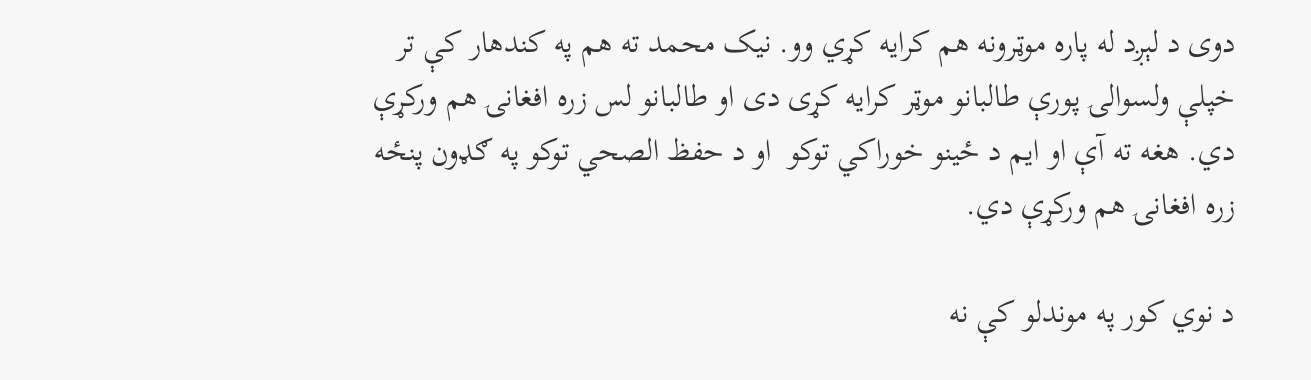دوی د لېږد له پاره موټرونه هم کرایه کړي وو. نیک محمد ته هم په کندهار کې تر خپلې ولسوالۍ پورې طالبانو موټر کرایه کړی دی او طالبانو لس زره افغانۍ هم ورکړې دي. هغه ته آې او ایم د ځینو خوراکي توکو  او د حفظ الصحي توکو په ګډون پنځه زره افغانۍ هم ورکړې دي.

د نوي کور په موندلو کې نه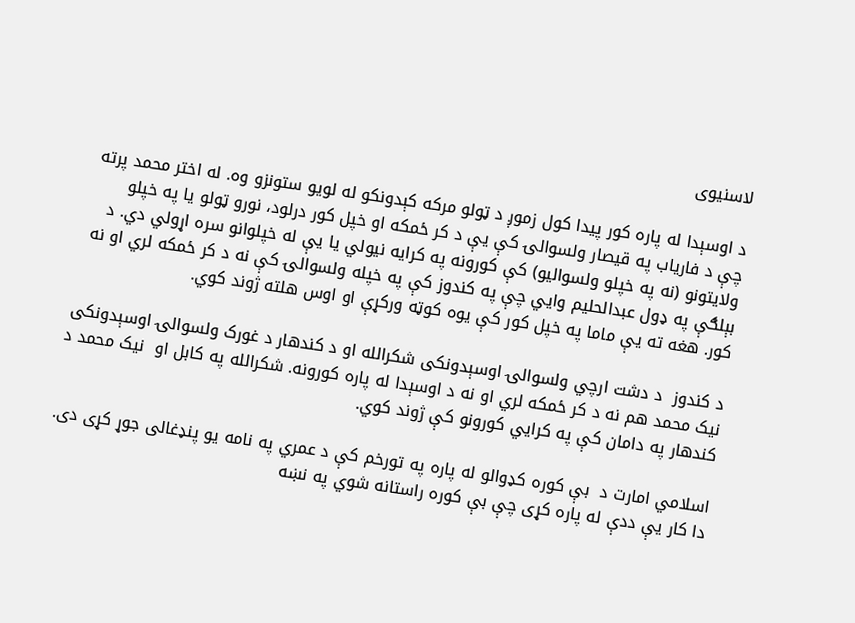لاسنیوی

د اوسېدا له پاره کور پیدا کول زموږ د ټولو مرکه کېدونکو له لویو ستونزو وه. له اختر محمد پرته چې د فاریاب په قیصار ولسوالۍ کې یې د کر ځمکه او خپل کور درلود، نورو ټولو یا په خپلو ولایتونو (نه په خپلو ولسوالیو) کې کورونه په کرایه نیولي یا یې له خپلوانو سره اړولي دي. د بېلګې په ډول عبدالحلیم وايي چې په کندوز کې په خپله ولسوالۍ کې نه د کر ځمکه لري او نه کور. هغه ته یې ماما په خپل کور کې یوه کوټه ورکړې او اوس هلته ژوند کوي.

د کندوز  د دشت ارچي ولسوالۍ اوسېدونکی شکرالله او د کندهار د غورک ولسوالۍ اوسېدونکی نیک محمد هم نه د کر ځمکه لري او نه د اوسېدا له پاره کورونه. شکرالله په کابل او  نیک محمد د کندهار په دامان کې په کرایي کورونو کې ژوند کوي.

اسلامي امارت د  بې کوره کډوالو له پاره په تورخم کې د عمري په نامه یو پنډغالی جوړ کړی دی. دا کار يې ددې له پاره کړی چې بې کوره راستانه شوي په نښه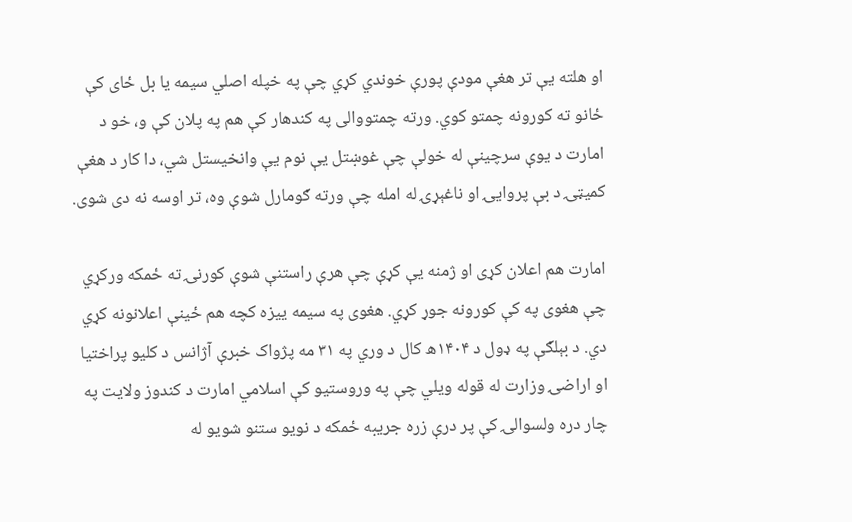او هلته یې تر هغې مودې پورې خوندي کړي چې په خپله اصلي سیمه یا بل ځای کې ځانو ته کورونه چمتو کوي. ورته چمتووالی په کندهار کې هم په پلان کې و، خو د امارت د یوې سرچینې له خولې چې غوښتل یې نوم یې وانخیستل شي، دا کار د هغې کميټۍ د بې پروايۍ او ناغېړۍ له امله چې ورته ګومارل شوې وه، تر اوسه نه دی شوی.

امارت هم اعلان کړی او ژمنه یې کړې چې هرې راستنې شوې کورنۍ ته ځمکه ورکړي چې هغوی په کې کورونه جوړ کړي. هغوی په سیمه ییزه کچه هم ځینې اعلانونه کړي دي. د بېلګې په ډول د ۱۴۰۴ه کال د وري په ۳۱ مه پژواک خبرې آژانس د کلیو پراختیا او اراضۍ وزارت له قوله ویلي چې په وروستیو کې اسلامي امارت د کندوز ولایت په چار دره ولسوالۍ کې پر درې زره جریبه ځمکه د نویو ستنو شویو له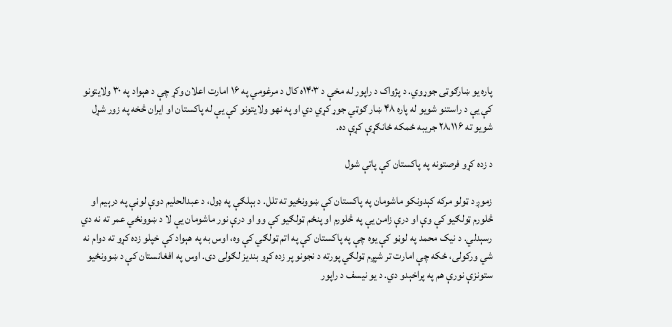پاره یو ښارګوټی جوړوي. د پژواک د راپور له مخې د ۱۴۰۳ه کال د مرغومي په ۱۶ امارت اعلان وکړ چې د هېواد په ۳۰ ولایتونو کې یې د راستنو شویو له پاره ۴۸ ښار ګوټي جوړ کړي دي او په نهو ولایتونو کې یې له پاکستان او ایران څخه په زور شړل شویو ته ۲۸،۱۱۶ جریبه ځمکه ځانګړې کړې ده.

د زده کړو فرصتونه په پاکستان کې پاتې شول

زموږ د ټولو مرکه کېدونکو ماشومان په پاکستان کې ښوونځیو ته تلل. د بېلګې په ډول، د عبدالحلیم دوې لوڼې په درېیم او څلورم ټولګيو کې وې او درې زامن یې په څلورم او پنځم ټولګيو کې وو او درې نور ماشومان یې لا د ښوونځي عمر ته نه دي رسېدلي. د نیک محمد په لوڼو کې یوه چې په پاکستان کې په اتم ټولګي کې وه، اوس به په هېواد کې خپلو زده کړو ته دوام نه شي ورکولی، ځکه چې امارت تر شپږم ټولګي پورته د نجونو پر زده کړو بندیز لګولی دی. اوس په افغانستان کې د ښوونځیو ستونزې نورې هم په پراخېدو دي. د یو نیسف د راپور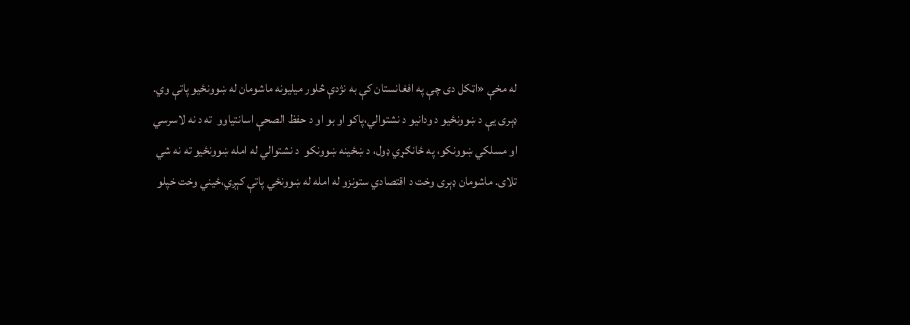له مخې «اټکل دی چې په افغانستان کې به نژدې څلور میلیونه ماشومان له ښوونځيو پاتې وي. ډېری یې د ښوونځیو د ودانیو د نشتوالي،پاکو او بو او د حفظ الصحې اسانتیاوو  ته د نه لاسرسي او مسلکي ښوونکو، په ځانګړي ډول، د ښځینه ښوونکو  د نشتوالي له امله ښوونځیو ته نه شي تلای. ماشومان ډېری وخت د اقتصادي ستونزو له امله له ښوونځي پاتې کېږي،ځیني وخت خپلو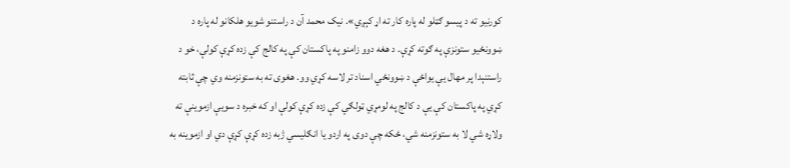کورنیو ته د پیسو ګټلو له پاره کار ته اړ کېږي». نیک محمد آن د راستنو شویو هلکانو له پاره د ښوونځیو ستونزې په ګوته کړې. د هغه دوو زامنو په پاکستان کې په کالج کې زده کړې کولې، خو د راستنېدا پر مهال يې یواځې د ښوونځي اسناد تر لاسه کړي وو. هغوی ته به ستونزمنه وي چې ثابته کړي په پاکستان کې یې د کالج په لومړي ټولګي کې زده کړې کولې او که خبره د سویې ازموینې ته ولاړه شي لا به ستونزمنه شي، ځکه چې دوی په اردو یا انګلیسي ژبه زده کړې کړې دي او ازموینه به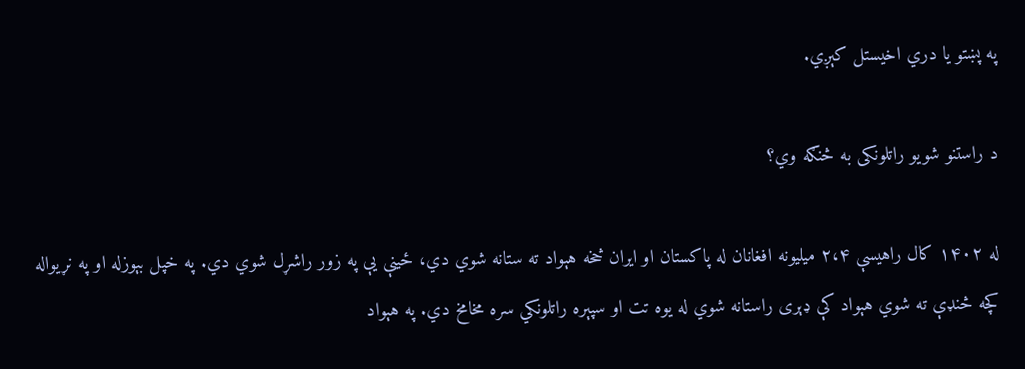په پښتو یا دري اخیستل کېږي.

د راستنو شویو راتلونکی به څنګه وي؟

له ۱۴۰۲ کال راهیسې ۲،۴ میلیونه افغانان له پاکستان او ایران څخه هېواد ته ستانه شوي دي، ځینې یې په زور راشړل شوي دي. په خپل بېوزله او په نړیواله کچه څنډې ته شوي هېواد کې ډېری راستانه شوي له یوه تت او سپېره راتلونکي سره مخامخ دي. په هېواد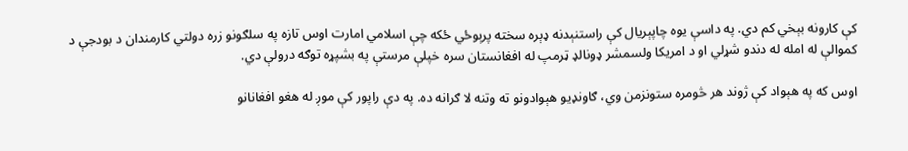کې کارونه بېخي کم دي. په داسې یوه چاپېریال کې راستنېدنه ډېره سخته پرېوځي ځکه چې اسلامي امارت اوس تازه په سلګونو زره دولتي کارمندان د بودجې د کموالې له امله له دندو شړلي او د امریکا ولسمشر ډونالډ ټرمپ له افغانستان سره خپلې مرستې په بشپړه توګه درولې دي.

اوس که په هېواد کې ژوند هر څومره ستونزمن وي، ګاونډیو هېوادونو ته وتنه لا ګرانه ده. په دې راپور کې موږ له هغو افغانانو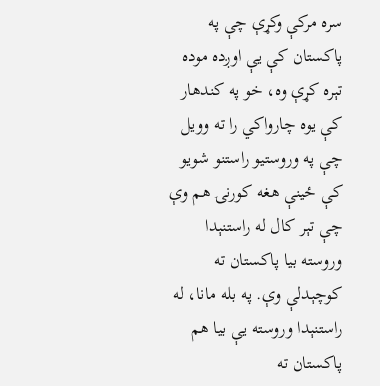سره مرکې وکړې چې په پاکستان کې یې اوږده موده تېره کړې وه، خو په کندهار کې یوه چارواکي را ته وویل چې په وروستیو راستنو شویو کې ځینې هغه کورنۍ هم وې چې تېر کال له راستنېدا وروسته بیا پاکستان ته کوچېدلې وې. په بله مانا، له راستنېدا وروسته یې بیا هم پاکستان ته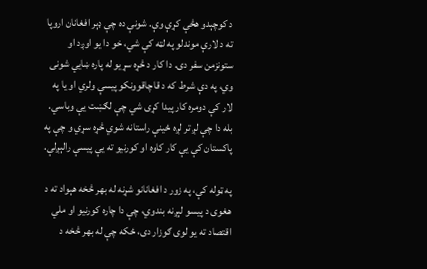د کوچېدو هڅې کړې وې. شونې ده چې ډېر افغانان اروپا ته د لارې موندلو په لټه کې شي، خو دا یو اوږد او ستونزمن سفر دی. دا کار د څړه سړیو له پاره ښايي شونی وي، په دې شرط که د قاچاقوونکو پیسې ولري او یا په لار کې دومره کار پیدا کړی شي چې لګښت یې وباسي. بله دا چې لږ تر لږه ځینې راستانه شوي څړه سړي و چې په پاکستان کې یې کار کاوه او کورنیو ته یې پیسې رالېږلې.

په ټوله کې، په زور د افغانانو شړنه له بهر څخه هېواد ته د هغوی د پیسو لېږنه بندوي، چې دا چاره کورنیو او ملي اقتصاد ته یو لوی ګوزار دی، ځکه چې له بهر څخه د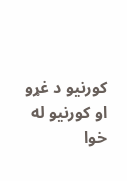کورنیو د غړو  او کورنیو له خوا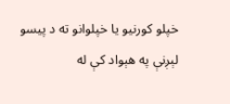خپلو کورنیو یا خپلوانو ته د پیسو لېږنې په هېواد کې له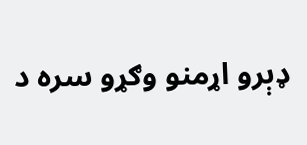ډېرو اړمنو وګړو سره د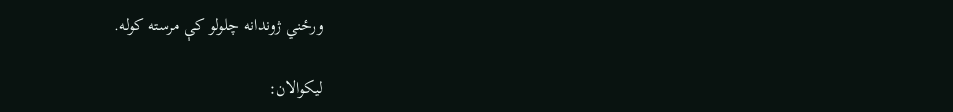ورځني ژوندانه چلولو کې مرسته کوله.

لیکوالان: